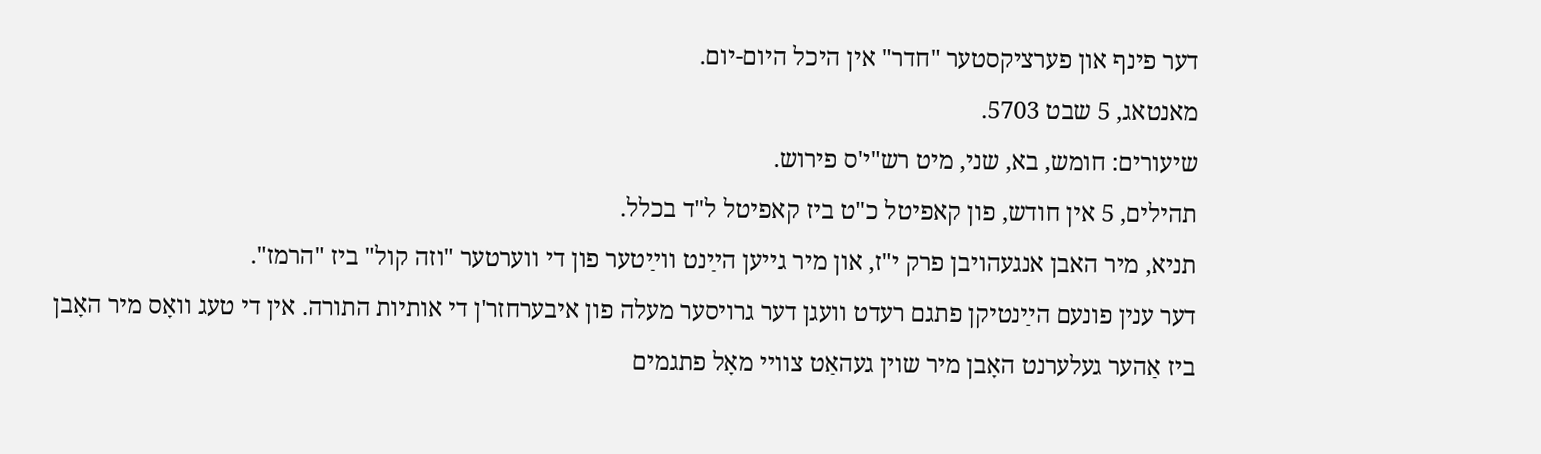דער פינף און פערציקסטער "חדר" אין היכל היום-יום.
מאנטאג, 5 שבט 5703.
שיעורים: חומש, בא, שני, מיט רש"י'ס פירוש.
תהילים, 5 אין חודש, פון קאפיטל כ"ט ביז קאפיטל ל"ד בכלל.
תניא, מיר האבן אנגעהויבן פרק י"ז, און מיר גייען הײַנט װײַטער פון די װערטער "וזה קול" ביז "הרמז".
דער ענין פונעם הײַנטיקן פתגם רעדט װעגן דער גרויסער מעלה פון איבערחזר'ן די אותיות התורה. אין די טעג װאָס מיר האָבן ביז אַהער געלערנט האָבן מיר שוין געהאַט צװיי מאָל פתגמים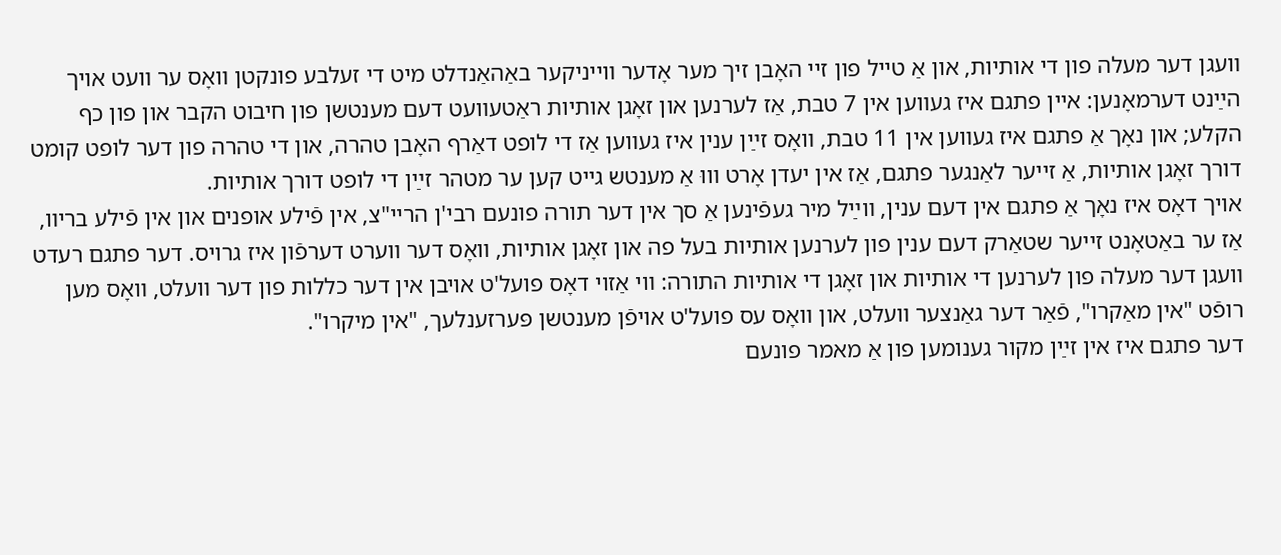װעגן דער מעלה פון די אותיות, און אַ טייל פון זיי האָבן זיך מער אָדער װייניקער באַהאַנדלט מיט די זעלבע פונקטן װאָס ער װעט אויך הײַנט דערמאָנען: איין פתגם איז געװען אין 7 טבת, אַז לערנען און זאָגן אותיות ראַטעװעט דעם מענטשן פון חיבוט הקבר און פון כף הקלע; און נאָך אַ פתגם איז געװען אין 11 טבת, װאָס זײַן ענין איז געװען אַז די לופט דאַרף האָבן טהרה, און די טהרה פון דער לופט קומט דורך זאָגן אותיות, אַ זייער לאַנגער פתגם, אַז אין יעדן אָרט װוּ אַ מענטש גייט קען ער מטהר זײַן די לופט דורך אותיות.
אויך דאָס איז נאָך אַ פתגם אין דעם ענין, װײַל מיר געפֿינען אַ סך אין דער תורה פונעם רבי'ן הריי"צ, אין פֿילע אופנים און אין פֿילע בריװ, אַז ער באַטאָנט זייער שטאַרק דעם ענין פון לערנען אותיות בעל פה און זאָגן אותיות, װאָס דער װערט דערפֿון איז גרויס. דער פתגם רעדט װעגן דער מעלה פון לערנען די אותיות און זאָגן די אותיות התורה: װי אַזוי דאָס פועל'ט אויבן אין דער כללות פון דער װעלט, װאָס מען רופֿט "אין מאַקרו", פֿאַר דער גאַנצער װעלט, און װאָס עס פועל'ט אויפֿן מענטשן פּערזענלעך, "אין מיקרו".
דער פתגם איז אין זײַן מקור גענומען פון אַ מאמר פונעם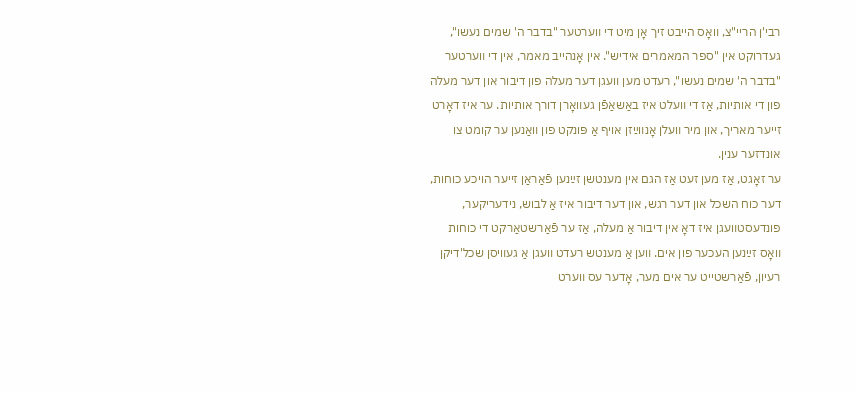רבי'ן הריי"צ, װאָס הייבט זיך אָן מיט די װערטער "בדבר ה' שמים נעשו", געדרוקט אין "ספר המאמרים אידיש". אין אָנהייב מאמר, אין די װערטער "בדבר ה' שמים נעשו", רעדט מען װעגן דער מעלה פון דיבור און דער מעלה פון די אותיות, אַז די װעלט איז באַשאַפֿן געװאָרן דורך אותיות. ער איז דאָרט זייער מאריך, און מיר װעלן אָנװײַזן אויף אַ פּונקט פון װאַנען ער קומט צו אונדזער ענין.
ער זאָגט, אַז מען זעט אַז הגם אין מענטשן זײַנען פֿאַראַן זייער הויכע כוחות, דער כוח השכל און דער רגש, און דער דיבור איז אַ לבוש, נידעריקער, פונדעסטװעגן איז דאָ אין דיבור אַ מעלה, אַז ער פֿאַרשטאַרקט די כוחות װאָס זײַנען העכער פון אים. װען אַ מענטש רעדט װעגן אַ געװיסן שכל'דיקן רעיון, פֿאַרשטייט ער אים מער, אָדער עס װערט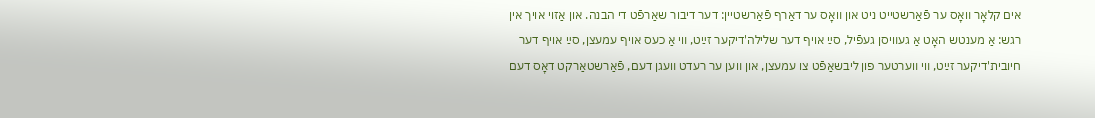אים קלאָר װאָס ער פֿאַרשטייט ניט און װאָס ער דאַרף פֿאַרשטיין: דער דיבור שאַרפֿט די הבנה. און אַזוי אויך אין רגש: אַ מענטש האָט אַ געװיסן געפֿיל, סײַ אויף דער שלילה'דיקער זײַט, װי אַ כעס אויף עמעצן, סײַ אויף דער חיובית'דיקער זײַט, װי װערטער פון ליבשאַפֿט צו עמעצן, און װען ער רעדט װעגן דעם, פֿאַרשטאַרקט דאָס דעם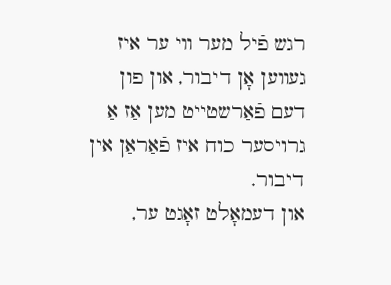רגש פֿיל מער װי ער איז געװען אָן דיבור, און פון דעם פֿאַרשטייט מען אַז אַ גרויסער כוח איז פֿאַראַן אין דיבור.
און דעמאָלט זאָגט ער,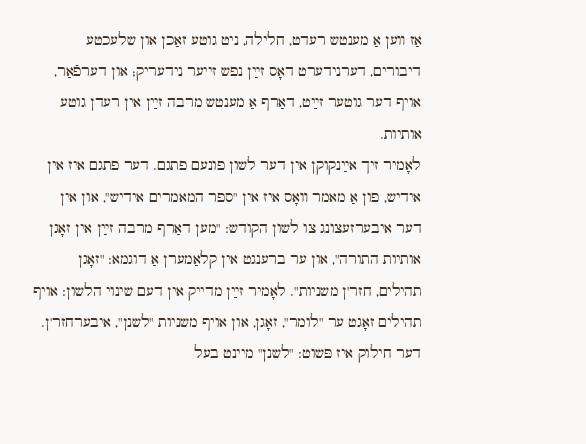אַז װען אַ מענטש רעדט, חלילה, ניט גוטע זאַכן און שלעכטע דיבורים, דערנידערט דאָס זײַן נפש זייער נידעריק; און דערפֿאַר, אויף דער גוטער זײַט, דאַרף אַ מענטש מרבה זײַן אין רעדן גוטע אותיות.
לאָמיר זיך אײַנקוקן אין דער לשון פונעם פתגם. דער פתגם איז אין אידיש, פון אַ מאמר װאָס איז אין "ספר המאמרים אידיש", און אין דער איבערזעצונג צו לשון הקודש: "מען דאַרף מרבה זײַן אין זאָגן אותיות התורה", און ער ברענגט אין קלאַמערן אַ דוגמא: "זאָגן תהילים, חזר'ן משניות". לאָמיר זײַן מדייק אין דעם שינוי הלשון: אויף תהילים זאָגט ער "לומר", זאָגן, און אויף משניות "לשנן", איבערחזר'ן. דער חילוק איז פּשוט: "לשנן" מיינט בעל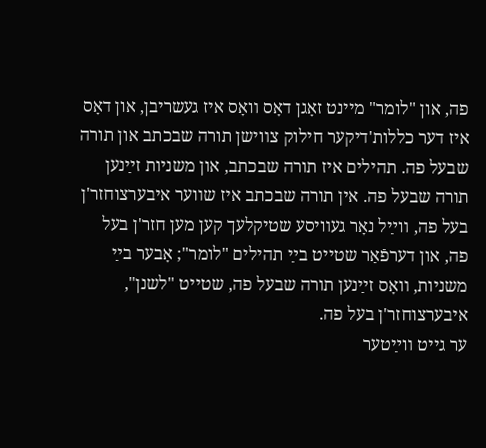פה, און "לומר" מיינט זאָגן דאָס װאָס איז געשריבן, און דאָס איז דער כללות'דיקער חילוק צװישן תורה שבכתב און תורה שבעל פה. תהילים איז תורה שבכתב, און משניות זײַנען תורה שבעל פה. אין תורה שבכתב איז שװער איבערצוחזר'ן בעל פה, װײַל נאָר געװיסע שטיקלעך קען מען חזר'ן בעל פה, און דערפֿאַר שטייט בײַ תהילים "לומר"; אָבער בײַ משניות, װאָס זײַנען תורה שבעל פה, שטייט "לשנן", איבערצוחזר'ן בעל פה.
ער גייט װײַטער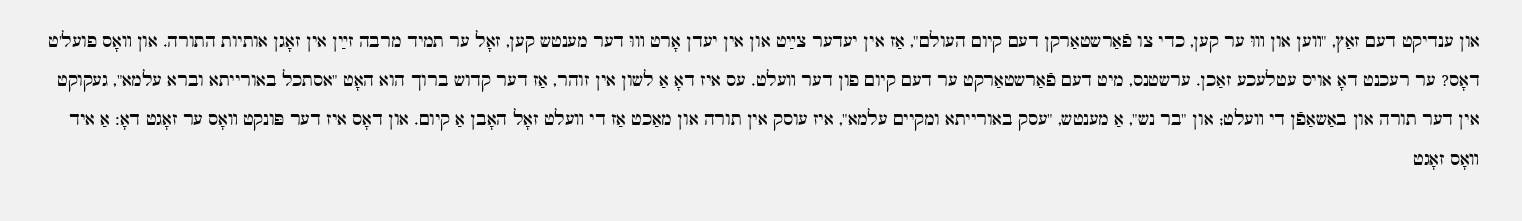און ענדיקט דעם זאַץ, "װען און װוּ ער קען, כדי צו פֿאַרשטאַרקן דעם קיום העולם", אַז אין יעדער צײַט און אין יעדן אָרט װוּ דער מענטש קען, זאָל ער תמיד מרבה זײַן אין זאָגן אותיות התורה. און װאָס פועל'ט דאָס? ער רעכנט דאָ אויס עטלעכע זאַכן. ערשטנס, מיט דעם פֿאַרשטאַרקט ער דעם קיום פון דער װעלט. עס איז דאָ אַ לשון אין זוהר, אַז דער קדוש ברוך הוא האָט "אסתכל באורייתא וברא עלמא", געקוקט אין דער תורה און באַשאַפֿן די װעלט; און "בר נש", אַ מענטש, "עסק באורייתא ומקיים עלמא", איז עוסק אין תורה און מאַכט אַז די װעלט זאָל האָבן אַ קיום. און דאָס איז דער פּונקט װאָס ער זאָגט דאָ: אַ איד װאָס זאָגט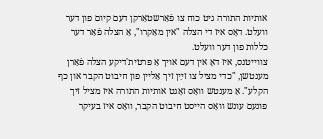אותיות התורה גיט כוח צו פֿאַרשטאַרקן דעם קיום פון דער װעלט. דאָס איז די הצלה "אין מאַקרו", אַ הצלה פֿאַר דער כללות פון דער װעלט.
צװייטנס, איז דאָ אין דעם אויך אַ פּרטית'דיקע הצלה פֿאַרן מענטשן, "כדי מציל צו זײַן זיך אַליין פון חיבוט הקבר און כף הקלע". אַ מענטש װאָס זאָגט אותיות התורה איז מציל זיך פונעם עונש װאָס הייסט חיבוט הקבר, װאָס איז בעיקר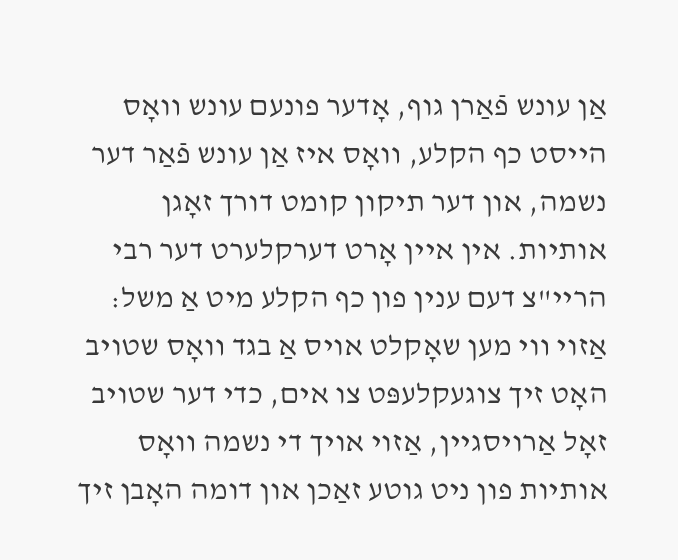אַן עונש פֿאַרן גוף, אָדער פונעם עונש װאָס הייסט כף הקלע, װאָס איז אַן עונש פֿאַר דער נשמה, און דער תיקון קומט דורך זאָגן אותיות. אין איין אָרט דערקלערט דער רבי הריי"צ דעם ענין פון כף הקלע מיט אַ משל: אַזוי װי מען שאָקלט אויס אַ בגד װאָס שטויב האָט זיך צוגעקלעפּט צו אים, כדי דער שטויב זאָל אַרויסגיין, אַזוי אויך די נשמה װאָס אותיות פון ניט גוטע זאַכן און דומה האָבן זיך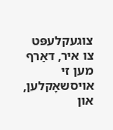צוגעקלעפּט צו איר, דאַרף מען זי אויסשאָקלען, און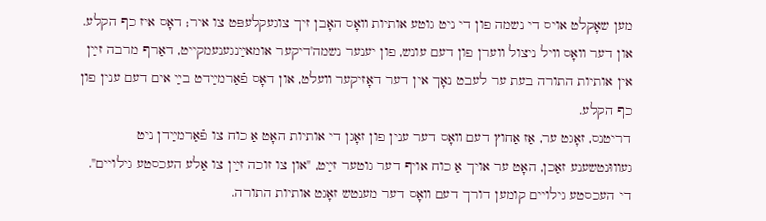מען שאָקלט אויס די נשמה פון די ניט גוטע אותיות װאָס האָבן זיך צוגעקלעפּט צו איר; דאָס איז כף הקלע. און דער װאָס װיל ניצול װערן פון דעם עונש, פון יענער נשמה'דיקער אומאײַנגענעמקייט, דאַרף מרבה זײַן אין אותיות התורה בעת ער לעבט נאָך אין דער דאָזיקער װעלט, און דאָס פֿאַרמײַדט בײַ אים דעם ענין פון כף הקלע.
דריטנס, זאָגט ער, אַז אַחוץ דעם װאָס דער ענין פון זאָגן די אותיות האָט אַ כוח צו פֿאַרמײַדן ניט געװוּנטשענע זאַכן, האָט ער אויך אַ כוח אויף דער גוטער זײַט, "און צו זוכה זײַן צו אַלע העכסטע גילויים". די העכסטע גילויים קומען דורך דעם װאָס דער מענטש זאָגט אותיות התורה.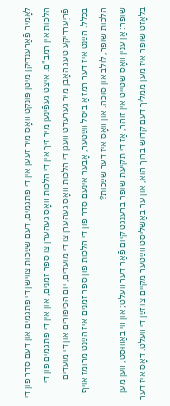לאָמיר פֿאַרענדיקן מיטן פּונקט װאָס מיר זעען אין די פתגמים, דעם שײַכות צװישן די פתגמים און דעם סדר פון די הלכות אין רמב"ם. איצט געפֿינען מיר זיך אין די הלכות װאָס געהערן צו ספר זמנים, און אין די פתגמים פון די פֿריִערדיקע טעג האָבן מיר גערעדט װעגן די הלכות װאָס געהערן צו די מועדים, יום הכיפורים און די מועדים בכלל. הײַנט איז דער רמז אַ ביסל װײַטער, אָבער אינעם סדר פון די הלכות פון ספר זמנים איז הײַנט מרומז אויף הלכות שופר, לולב און סוכה. און װאָס איז דער שײַכות?
שופר: אַן ענין װאָס שטייט אין זוהר, אַז די תקיעת שופר ברענגט קיום פֿאַר דער װעלט; און װי באַװוּסט, װען מען בלאָזט שופר איז מען ממליך דעם קדוש ברוך הוא, און ער באַשליסט װײַטער מקיים צו זײַן די װעלט. דאָס איז דער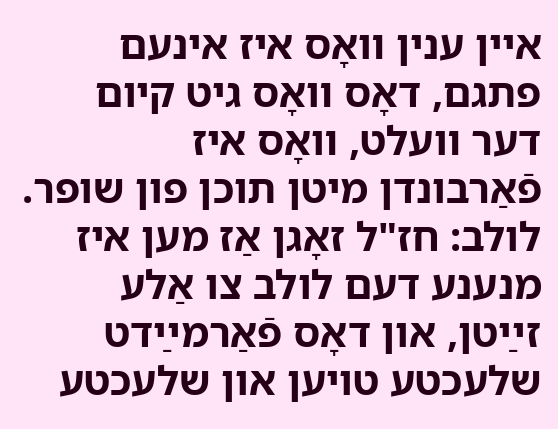איין ענין װאָס איז אינעם פתגם, דאָס װאָס גיט קיום דער װעלט, װאָס איז פֿאַרבונדן מיטן תוכן פון שופר.
לולב: חז"ל זאָגן אַז מען איז מנענע דעם לולב צו אַלע זײַטן, און דאָס פֿאַרמײַדט שלעכטע טויען און שלעכטע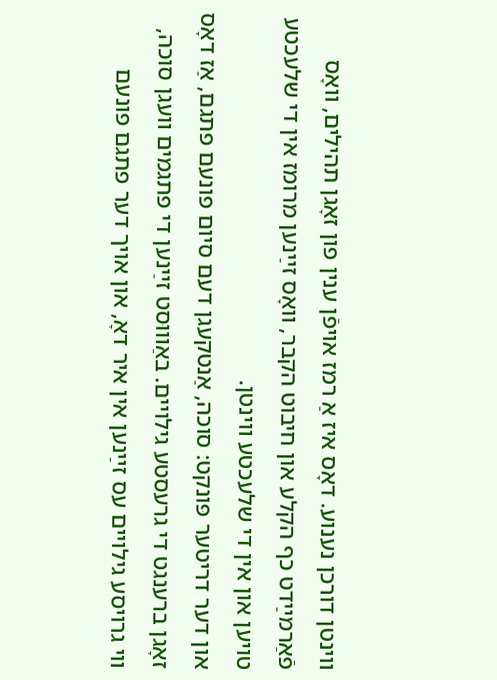װינטן דורכן נענוע. דאָס איז אַ רמז אויפֿן ענין פון זאָגן תהילים, װאָס פֿאַרמײַדט כף הקלע און חיבוט הקבר, װאָס זײַנען מרומז אין די שלעכטע טויען און אין די שלעכטע װינטן.
און דער דריטער פּונקט: סוכה, אַנטקעגן דעם סיום פונעם פתגם, אַז דאָס זאָגן ברענגט די גרעסטע גילויים. באַװוּסט זײַנען די פתגמים װעגן סוכה, װי גרויסע גילויים עס זײַנען אין איר דאָ, און אויך דער פתגם פונעם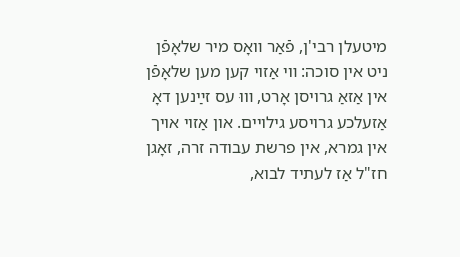מיטעלן רבי'ן, פֿאַר װאָס מיר שלאָפֿן ניט אין סוכה: װי אַזוי קען מען שלאָפֿן אין אַזאַ גרויסן אָרט, װוּ עס זײַנען דאָ אַזעלכע גרויסע גילויים. און אַזוי אויך אין גמרא, אין פרשת עבודה זרה, זאָגן חז"ל אַז לעתיד לבוא,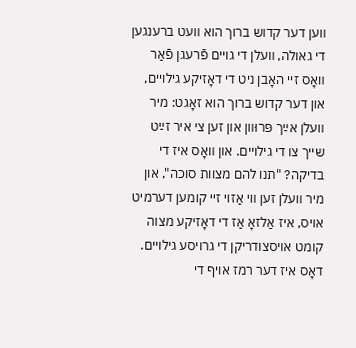װען דער קדוש ברוך הוא װעט ברענגען די גאולה, װעלן די גויים פֿרעגן פֿאַר װאָס זיי האָבן ניט די דאָזיקע גילויים, און דער קדוש ברוך הוא זאָגט: מיר װעלן אײַך פּרוּװן און זען צי איר זײַט שייך צו די גילויים. און װאָס איז די בדיקה? "תנו להם מצוות סוכה", און מיר װעלן זען װי אַזוי זיי קומען דערמיט אויס, איז אַלזאָ אַז די דאָזיקע מצוה קומט אויסצודריקן די גרויסע גילויים. דאָס איז דער רמז אויף די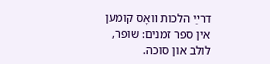דרײַ הלכות װאָס קומען אין ספר זמנים: שופר, לולב און סוכה.